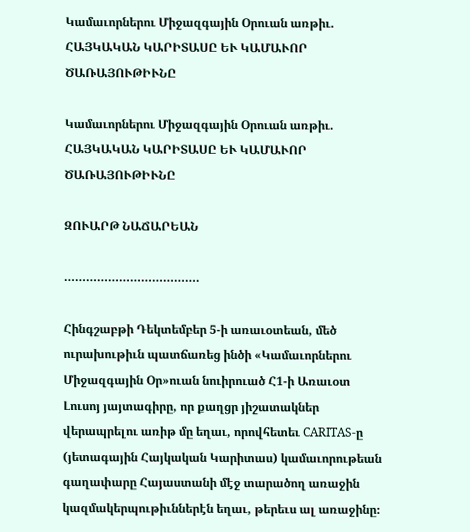Կամաւորներու Միջազգային Օրուան առթիւ. ՀԱՅԿԱԿԱՆ ԿԱՐԻՏԱՍԸ ԵՒ ԿԱՄԱՒՈՐ ԾԱՌԱՅՈՒԹԻՒՆԸ

Կամաւորներու Միջազգային Օրուան առթիւ. ՀԱՅԿԱԿԱՆ ԿԱՐԻՏԱՍԸ ԵՒ ԿԱՄԱՒՈՐ ԾԱՌԱՅՈՒԹԻՒՆԸ

ԶՈՒԱՐԹ ՆԱՃԱՐԵԱՆ

……………………………….

Հինգշաբթի Դեկտեմբեր 5-ի առաւօտեան, մեծ ուրախութիւն պատճառեց ինծի «Կամաւորներու Միջազգային Օր»ուան նուիրուած Հ1-ի Առաւօտ Լուսոյ յայտագիրը, որ քաղցր յիշատակներ վերապրելու առիթ մը եղաւ, որովհետեւ CARITAS-ը (յետագային Հայկական Կարիտաս) կամաւորութեան գաղափարը Հայաստանի մէջ տարածող առաջին կազմակերպութիւններէն եղաւ, թերեւս ալ առաջինը։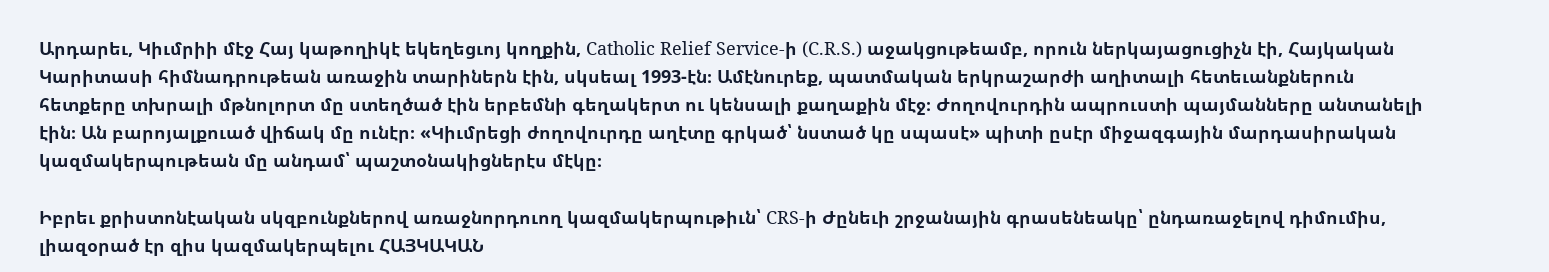Արդարեւ, Կիւմրիի մէջ Հայ կաթողիկէ եկեղեցւոյ կողքին, Catholic Relief Service-ի (C.R.S.) աջակցութեամբ, որուն ներկայացուցիչն էի, Հայկական Կարիտասի հիմնադրութեան առաջին տարիներն էին, սկսեալ 1993-էն։ Ամէնուրեք, պատմական երկրաշարժի աղիտալի հետեւանքներուն հետքերը տխրալի մթնոլորտ մը ստեղծած էին երբեմնի գեղակերտ ու կենսալի քաղաքին մէջ։ Ժողովուրդին ապրուստի պայմանները անտանելի էին։ Ան բարոյալքուած վիճակ մը ունէր։ «Կիւմրեցի ժողովուրդը աղէտը գրկած՝ նստած կը սպասէ» պիտի ըսէր միջազգային մարդասիրական կազմակերպութեան մը անդամ՝ պաշտօնակիցներէս մէկը։

Իբրեւ քրիստոնէական սկզբունքներով առաջնորդուող կազմակերպութիւն՝ CRS-ի Ժընեւի շրջանային գրասենեակը՝ ընդառաջելով դիմումիս, լիազօրած էր զիս կազմակերպելու ՀԱՅԿԱԿԱՆ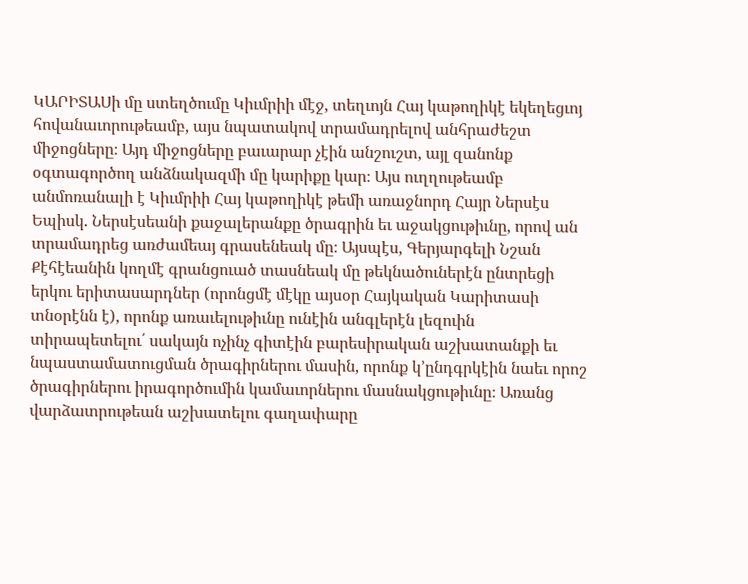ԿԱՐԻՏԱՍի մը ստեղծումը Կիւմրիի մէջ, տեղւոյն Հայ կաթողիկէ եկեղեցւոյ հովանաւորութեամբ, այս նպատակով տրամադրելով անհրաժեշտ միջոցները։ Այդ միջոցները բաւարար չէին անշուշտ, այլ զանոնք օգտագործող անձնակազմի մը կարիքը կար։ Այս ուղղութեամբ անմոռանալի է Կիւմրիի Հայ կաթողիկէ թեմի առաջնորդ Հայր Ներսէս Եպիսկ. Ներսէսեանի քաջալերանքը ծրագրին եւ աջակցութիւնը, որով ան տրամադրեց առժամեայ գրասենեակ մը։ Այսպէս, Գերյարգելի Նշան Քէհէեանին կողմէ գրանցուած տասնեակ մը թեկնածուներէն ընտրեցի երկու երիտասարդներ (որոնցմէ մէկը այսօր Հայկական Կարիտասի տնօրէնն է), որոնք առաւելութիւնը ունէին անգլերէն լեզուին տիրապետելու՛ սակայն ոչինչ գիտէին բարեսիրական աշխատանքի եւ նպաստամատուցման ծրագիրներու մասին, որոնք կ’ընդգրկէին նաեւ որոշ ծրագիրներու իրագործումին կամաւորներու մասնակցութիւնը։ Առանց վարձատրութեան աշխատելու գաղափարը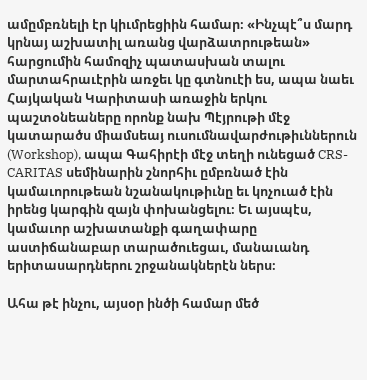ամըմբռնելի էր կիւմրեցիին համար։ «Ինչպէ՞ս մարդ կրնայ աշխատիլ առանց վարձատրութեան» հարցումին համոզիչ պատասխան տալու մարտահրաւէրին առջեւ կը գտնուէի ես, ապա նաեւ Հայկական Կարիտասի առաջին երկու պաշտօնեաները որոնք նախ Պէյրութի մէջ կատարածս միամսեայ ուսումնավարժութիւններուն (Workshop), ապա Գահիրէի մէջ տեղի ունեցած CRS-CARITAS սեմինարին շնորհիւ ըմբռնած էին կամաւորութեան նշանակութիւնը եւ կոչուած էին իրենց կարգին զայն փոխանցելու։ Եւ այսպէս, կամաւոր աշխատանքի գաղափարը աստիճանաբար տարածուեցաւ, մանաւանդ երիտասարդներու շրջանակներէն ներս։

Ահա թէ ինչու, այսօր ինծի համար մեծ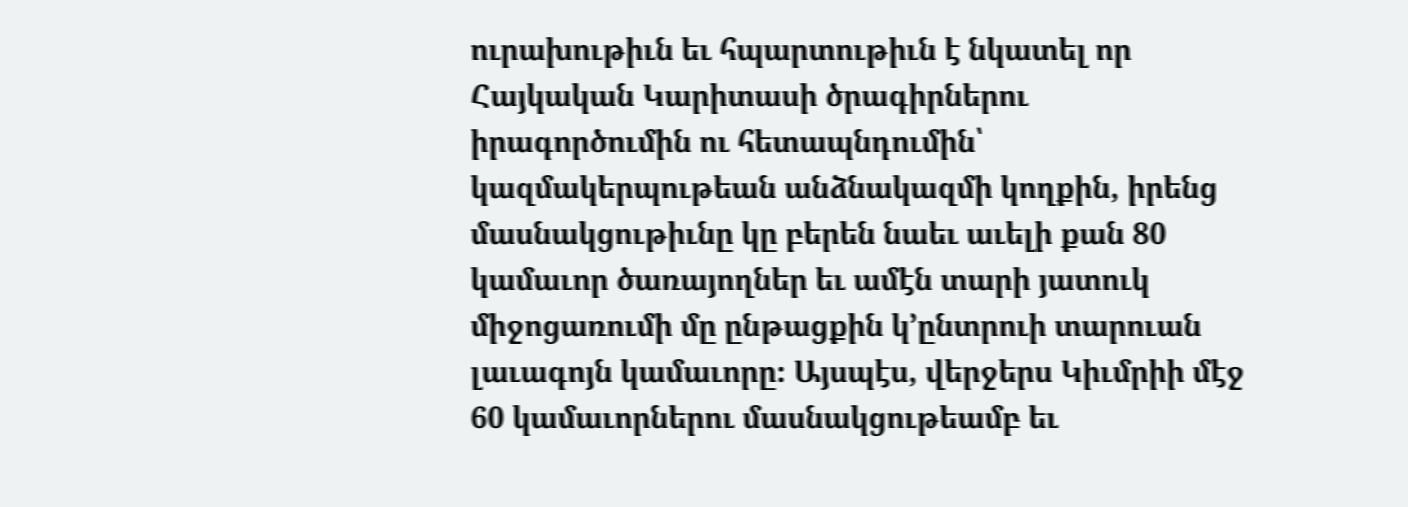ուրախութիւն եւ հպարտութիւն է նկատել որ Հայկական Կարիտասի ծրագիրներու իրագործումին ու հետապնդումին՝ կազմակերպութեան անձնակազմի կողքին, իրենց մասնակցութիւնը կը բերեն նաեւ աւելի քան 80 կամաւոր ծառայողներ եւ ամէն տարի յատուկ միջոցառումի մը ընթացքին կ’ընտրուի տարուան լաւագոյն կամաւորը։ Այսպէս, վերջերս Կիւմրիի մէջ 60 կամաւորներու մասնակցութեամբ եւ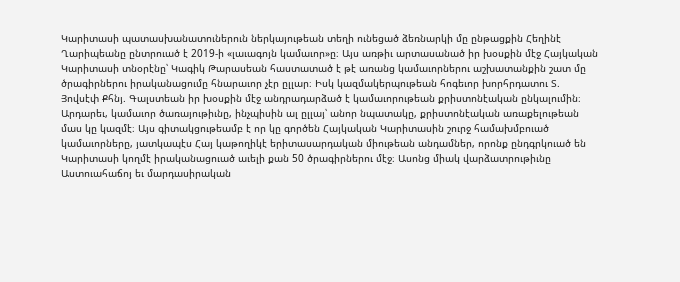Կարիտասի պատասխանատուներուն ներկայութեան տեղի ունեցած ձեռնարկի մը ընթացքին Հեղինէ Ղարիպեանը ընտրուած է 2019-ի «լաւագոյն կամաւոր»ը։ Այս առթիւ արտասանած իր խօսքին մէջ Հայկական Կարիտասի տնօրէնը՝ Կագիկ Թարասեան հաստատած է թէ առանց կամաւորներու աշխատանքին շատ մը ծրագիրներու իրականացումը հնարաւոր չէր ըլլար։ Իսկ կազմակերպութեան հոգեւոր խորհրդատու Տ. Յովսէփ Քհնյ. Գալստեան իր խօսքին մէջ անդրադարձած է կամաւորութեան քրիստոնէական ընկալումին։ Արդարեւ, կամաւոր ծառայութիւնը, ինչպիսին ալ ըլլայ՝ անոր նպատակը, քրիստոնէական առաքելութեան մաս կը կազմէ։ Այս գիտակցութեամբ է որ կը գործեն Հայկական Կարիտասին շուրջ համախմբուած կամաւորները, յատկապէս Հայ կաթողիկէ երիտասարդական միութեան անդամներ, որոնք ընդգրկուած են Կարիտասի կողմէ իրականացուած աւելի քան 50 ծրագիրներու մէջ։ Ասոնց միակ վարձատրութիւնը Աստուահաճոյ եւ մարդասիրական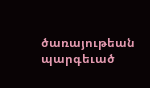ծառայութեան պարգեւած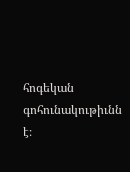հոգեկան գոհունակութիւնն է։